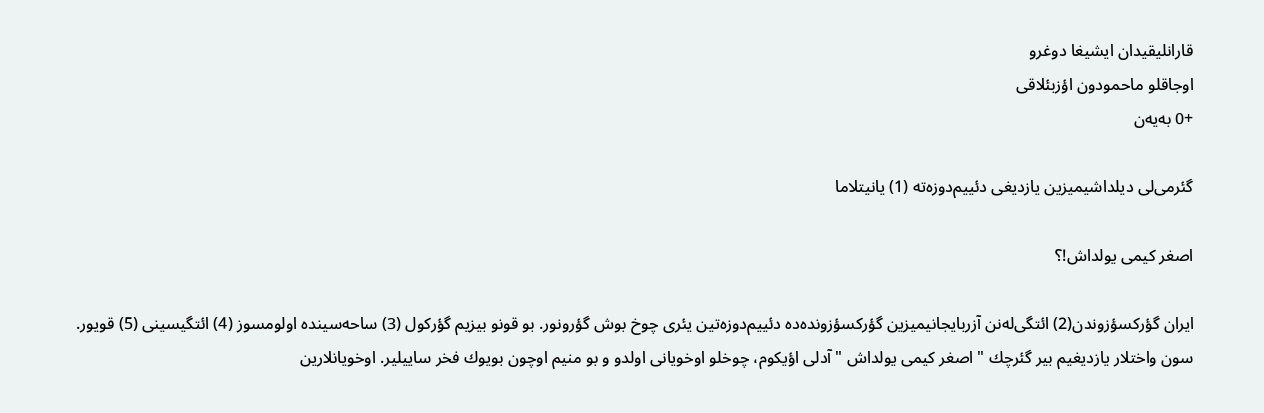قارانلیقیدان ایشیغا دوغرو
اوجاقلو ماحمودون اؤزبئلاقی
+0 به‌‌یه‌ن

گئرمی‌لی دیلداشیمیزین یازدیغی دئییم‌دوزه‌ته (1) یانیتلاما

اصغر كیمی یولداش!؟

ایران گؤركسؤزوندن(2) ائتگی‌له‌نن آزربایجانیمیزین گؤركسؤزونده‌ده دئییم‌دوزه‌تین یئری چوخ بوش گؤرونور. بو قونو بیزیم گؤركول (3) ساحه‌سینده اولومسوز (4) ائتگیسینی (5) قویور. سون واختلار یازدیغیم بیر گئرچك " اصغر كیمی یولداش " آدلی اؤیكوم، چوخلو اوخویانی اولدو و بو منیم اوچون بویوك فخر ساییلیر. اوخویانلارین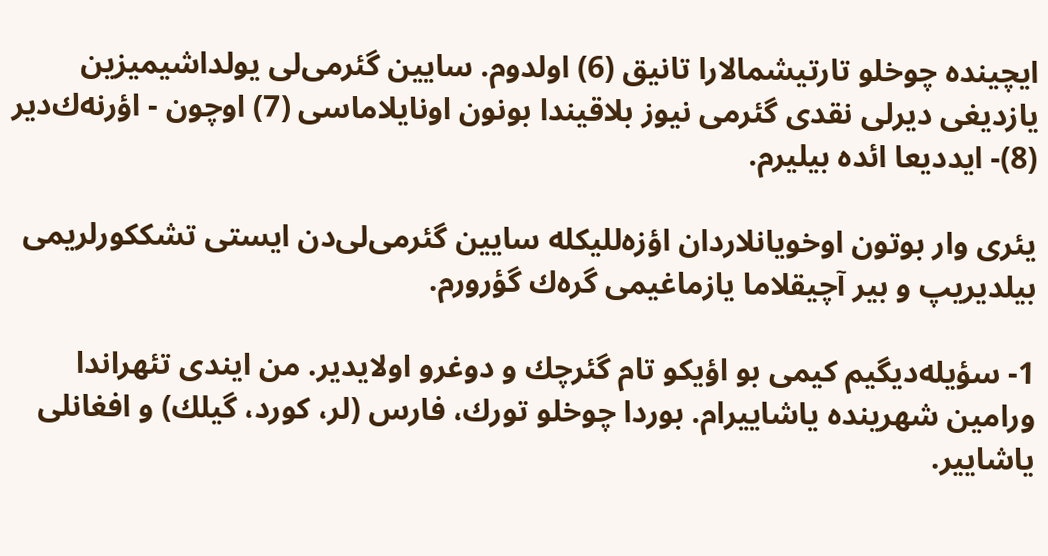ایچینده چوخلو تارتیشمالارا تانیق (6) اولدوم. سایین گئرمی‌لی یولداشیمیزین یازدیغی دیرلی نقدی گئرمی نیوز بلاقیندا بونون اونایلاماسی (7) اوچون - اؤرنه‌ك‌دیر (8)- ایددیعا ائده بیلیرم.

یئری وار بوتون اوخویانلاردان اؤزه‌للیكله سایین گئرمی‌لی‌دن ایستی تشككورلریمی بیلدیریپ و بیر آچیقلاما یازماغیمی گره‌ك گؤرورم.

1- سؤیله‌دیگیم كیمی بو اؤیكو تام گئرچك و دوغرو اولایدیر. من ایندی تئهراندا ورامین شهرینده یاشاییرام. بوردا چوخلو تورك، فارس (لر، كورد، گیلك) و افغانلی یاشاییر.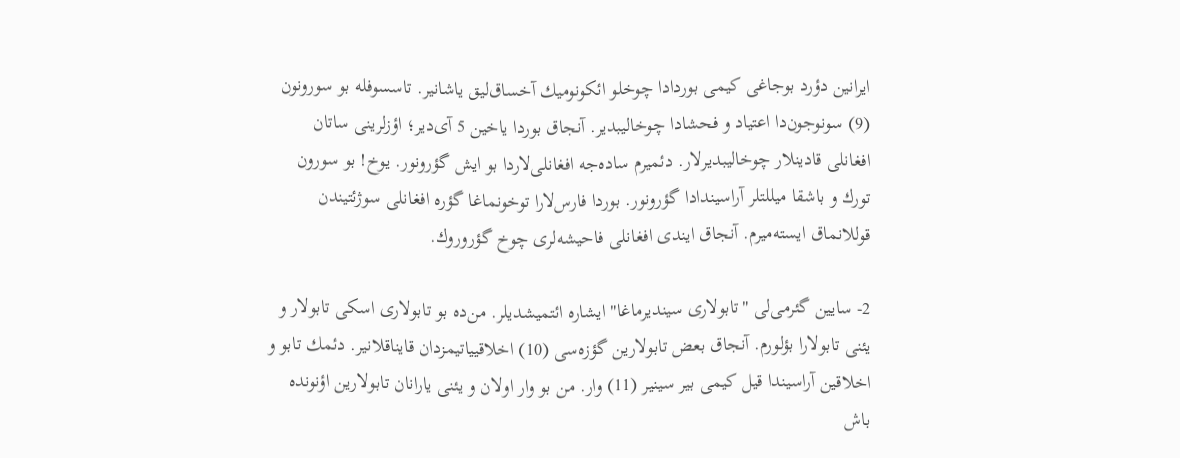ایرانین دؤرد بوجاغی كیمی بوردادا چوخلو ائكونومیك آخساق‌لیق یاشانیر. تاسسوفله بو سورونون (9) سونوجون‌دا اعتیاد و فحشادا چوخالیبدیر. آنجاق بوردا یاخین 5 آی‌دیر؛ اؤزلرینی ساتان افغانلی قادینلار چوخالیبدیرلار. دئمیرم ساده‌جه افغانلی‌لاردا بو ایش گؤرونور. یوخ! بو سورون تورك و باشقا میللتلر آراسیندادا گؤرونور. بوردا فارس‌لارا توخونماغا گؤره افغانلی‌ سوژئتیندن قوللانماق ایسته‌میرم. آنجاق ایندی افغانلی فاحیشه‌لری چوخ گؤروروك.

2- سایین گئرمی‌لی "تابولاری سیندیرماغا" ایشاره ائتمیشدیلر. من‌ده بو تابولاری اسكی تابولار و یئنی تابولارا بؤلورم. آنجاق بعض تابولارین گؤزه‌سی (10) اخلاقییاتیمزدان قایناقلانیر. دئمك تابو و اخلاقین آراسیندا قیل كیمی بیر سینیر (11) وار. من بو وار اولان و یئنی یارانان تابولارین اؤنونده باش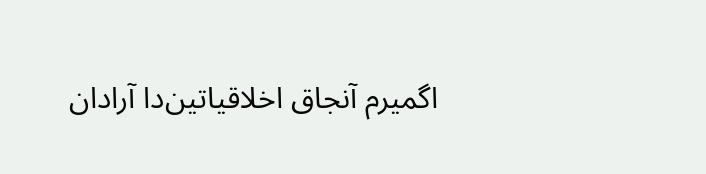اگمیرم آنجاق اخلاقیاتین‌دا آرادان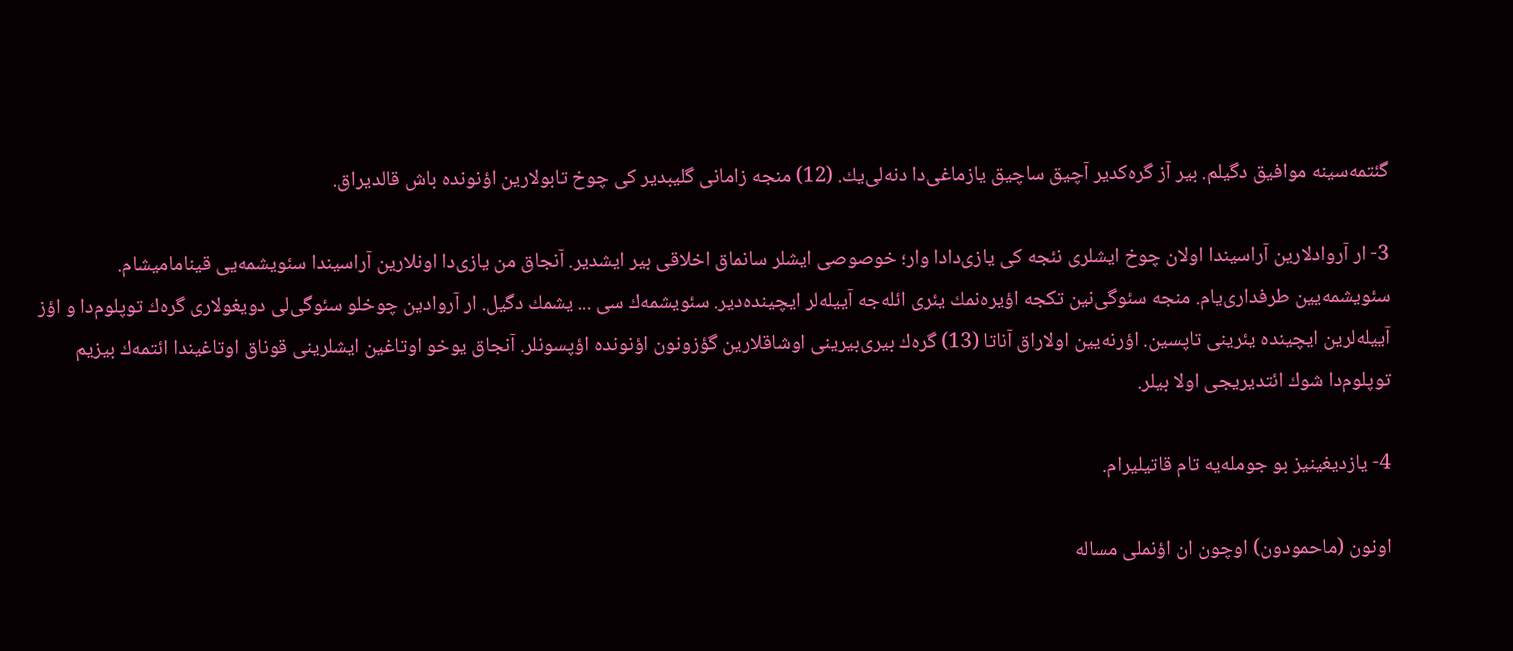گئتمه‌سینه موافیق دگیلم. بیر آز گره‌كدیر آچیق ساچیق یازماغی‌دا دنه‌لی‌یك. (12) منجه زامانی گلیبدیر كی چوخ تابولارین اؤنونده باش قالدیراق.

3- ار آروادلارین آراسیندا اولان چوخ ایشلری نئجه كی یازی‌دادا وار؛ خوصوصی ایشلر سانماق اخلاقی بیر ایشدیر. آنجاق من یازی‌دا اونلارین آراسیندا سئویشمه‌یی قینامامیشام. سئویشمه‌یین طرفداری‌یام. منجه سئوگی‌نین تكجه اؤیره‌نمك یئری ائله‌جه آییله‌لر ایچینده‌دیر. سئویشمه‌ك سی ... یشمك دگیل. ار آروادین چوخلو سئوگی‌لی دویغولاری گره‌ك توپلوم‌دا و اؤز آییله‌لرین ایچینده یئرینی تاپسین. اؤرنه‌یین اولاراق آناتا (13) گره‌ك بیری‌بیرینی اوشاقلارین گؤزونون اؤنونده اؤپسونلر. آنجاق یوخو اوتاغین ایشلرینی قوناق اوتاغیندا ائتمه‌ك بیزیم توپلوم‌دا شوك ائتدیریجی اولا بیلر.

4- یازدیغینیز بو جومله‌یه تام قاتیلیرام.

اونون (ماحمودون) اوچون ان اؤنملی مساله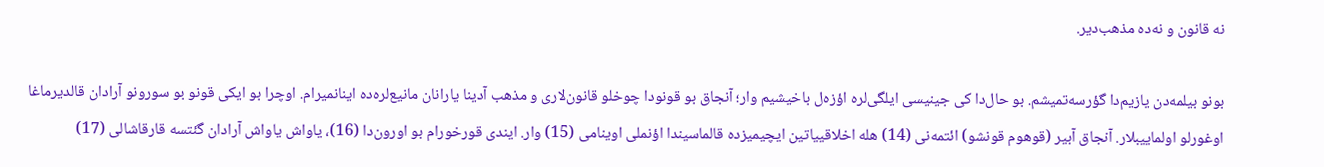نه قانون و نه‌ده مذهب‌دیر.

بونو بیلمه‌دن یازیم‌دا گؤرسه‌تمیشم. بو حال‌دا كی جینیسی ایلگی‌لره اؤزه‌ل باخیشیم وار؛ آنجاق بو قونو‌دا چوخلو قانون‌لاری و مذهب آدینا یارانان مانیع‌لره‌ده اینانمیرام. اوچرا بو ایكی قونو بو سورونو آرادان قالدیرماغا اوغورلو اولماییبلار. آنجاق آبیر (قوهوم قونشو) ائتمه‌نی (14) هله اخلاقییاتین ایچیمیزده قالماسیندا اؤنملی اوینامی (15) وار. ایندی قورخورام بو اورون‌دا (16)، یاواش یاواش آرادان گئتسه قارقاشالی (17)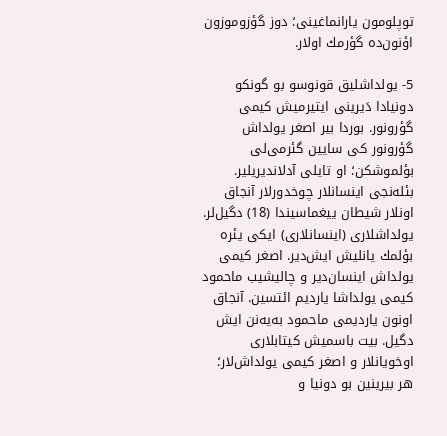توپلومون یارانماغینی؛ دوز گؤزوموزون اؤنون‌ده گؤرمك اولار.

5- یولداشلیق قونوسو بو گونكو دونیادا دَیرینی ایتیرمیش كیمی گؤرونور. بوردا بیر اصغر یولداش گؤرونور كی سایین گئرمی‌لی بؤلموشكن؛ او تایلی آدلاندیریلیر. بئله‌نجی اینسانلار چوخدو‌رلار آنجاق اونلار شیطان ییغماسیندا (18) دگیل‌لر. یولداشلاری (اینسانلاری) ایكی یئره بؤلمك یانلیش ایش‌دیر. اصغر كیمی یولداش اینسان‌دیر و چالیشیب ماحمود كیمی یولداشا یاردیم ائتسین. آنجاق اونون یاردیمی ماحمود به‌یه‌نن ایش دگیل. بیت باسمیش كیتابلاری اوخویانلار و اصغر كیمی یولداش‌لار؛ هر بیرینین بو دونیا و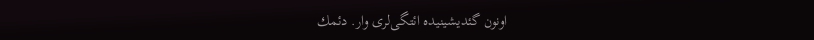اونون گئدیشینیده ائتگی‌لری وار. دئمك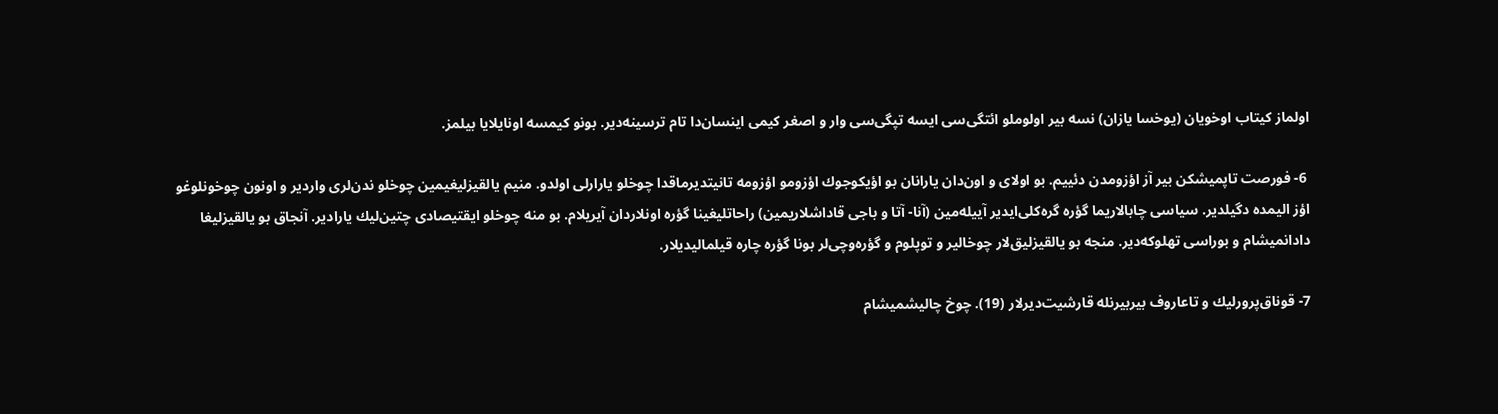اولماز كیتاب اوخویان (یوخسا یازان) نسه بیر اولوملو ائتگی‌سی ایسه تپگی‌سی وار و اصغر كیمی اینسان‌دا تام ترسینه‌دیر. بونو كیمسه اونایلایا بیلمز.

 6- فورصت تاپمیشكن بیر آز اؤزومدن دئییم. بو اولای و اون‌دان یارانان بو اؤیكوجوك اؤزومو اؤزومه تانیتدیرماقدا چوخلو یارارلی اولدو. منیم یالقیزلیغیمین چوخلو ندن‌لری واردیر و اونون چوخونلوغو اؤز الیمده دگیلدیر. سیاسی چابالاریما گؤره گره‌كلی‌ایدیر آییله‌مین (آنا- آتا و باجی قاداشلاریمین) راحاتلیغینا گؤره اونلاردان آیریلام. بو منه چوخلو ایقتیصادی چتین‌‌لیك یارادیر. آنجاق بو یالقیزلیغا دادانمیشام و بوراسی تهلوكه‌دیر. منجه بو یالقیزلیق‌لار چوخالیر و توپلوم و گؤره‌وچی‌لر بونا گؤره چاره قیلمالیدیلار.

7- قوناق‌پرورلیك و تاعاروف بیربیرنله قارشیت‌دیرلار (19). چوخ چالیشمیشام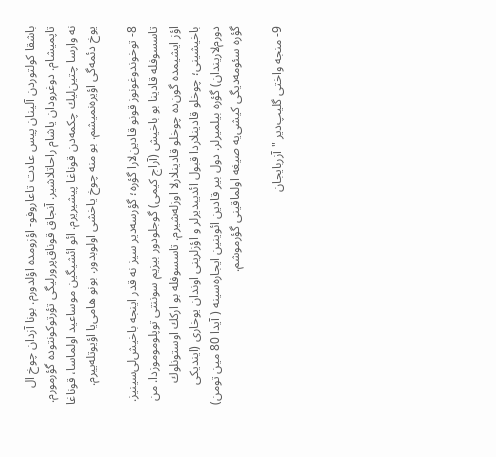باشقا كولتوردن آلینان پیس عادت تاعاروفو- اؤزومده اؤلدورم. بونا آزدان چوخ ال تاپمیشام. دوغرودان یاشام راحاتلاشیر. آنجاق قوناق‌پرورلیگی تؤرتوكونتوده گؤرمورم. نه وارسا چتین‌لیك چكمه‌دن قوناغا پیشیریرم. ائو ائشیگین موساعید اولماسا، قوناغا یوخ دئمه‌گی اؤیره‌نمیشم. بو منه چوخ یاخشی اولوبدور. بونو هامی‌یا اؤیوتله‌ییرم.

8- توخوندوغونوز قونو قادین‌لارا گؤره؛ گؤرسه‌دیر سیز نه قدر اینجه باخیش‌لی‌سینیز. تاسسوفله قادینا بو باخیش (آراج كیمی) گوجلودور بیزیم سوننتی توپلوموموزدا. من اؤز ایشیمده گون‌ده چوخلو قادینلارلا اوزله‌شیرم. تاسسوفله بو اركك اوستونلوك باخیشینی؛ چوخلو قادینلاردا قبول ائدیبدیرلر و اؤزلرینی اوندان یوخاری (ایندیكی دورم‌لاریندان) گؤره ‌بیلمیرلر. دول بیر قادین ائوینین ایجاره‌سینه ( آیدا 80 مین تومن)  گؤره سئومه‌دیگی كیشی‌یه صیغه اولماقینی گؤرموشم.

9- منجه واختی گلیپ‌دیر "آزربایجان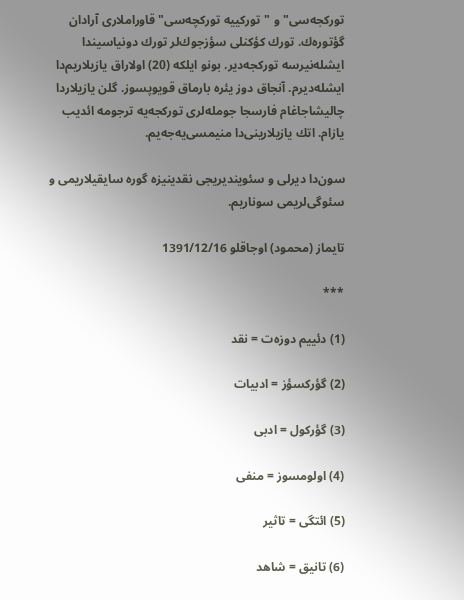توركجه‌سی" و "توركییه توركچه‌سی" قاوراملاری آرادان گؤتوره‌ك. تورك كؤكنلی سؤزجوك‌لر تورك دونیاسیندا ایشله‌نیرسه توركجه‌دیر. بونو ایلكه (20) اولاراق یازیلاریم‌دا ایشله‌دیرم. آنجاق دوز یئره بارماق قویوپسوز. گلن یازیلاردا چالیشاجاغام فارسجا جومله‌لری توركجه‌یه ترجومه ائدیب یازام. اتك یازیلارینی‌دا منیمسی‌یه‌جه‌یم.

سون‌دا دیرلی و سئویندیریجی نقدینیزه گوره سایقیلاریمی و سئوگی‌لریمی سوناریم.

تایماز (محمود) اوجاقلو 1391/12/16

***

(1) دئییم دوزه‌ت = نقد

(2) گؤركسؤز = ادبیات

(3) گؤركول = ادبی

(4) اولومسوز = منفی

(5) ائتگی = تاثیر

(6) تانیق = شاهد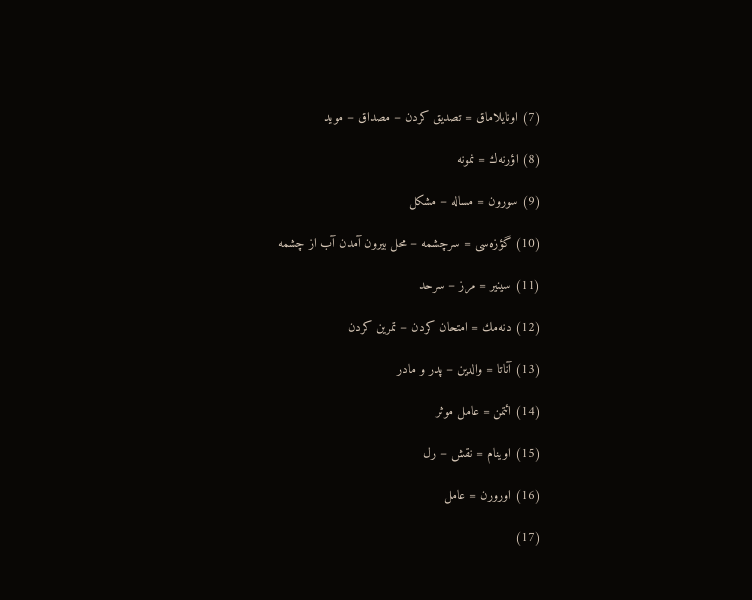(7) اونایلاماق = تصدیق كردن – مصداق – موید

(8) اؤرنه‌ك = نمونه

(9) سورون = مساله – مشكل

(10) گؤزه‌سی = سرچشمه – محل بیرون آمدن آب از چشمه

(11) سینیر = مرز – سرحد

(12) دنه‌مك = امتحان كردن – تمرین كردن

(13) آناتا = والدین – پدر و مادر

(14) ائتمن = عامل موثر

(15) اوینام = نقش – رل

(16) اورورن = عامل

(17)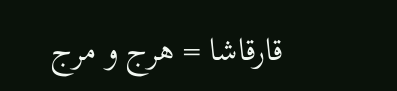قارقاشا = هرج و مرج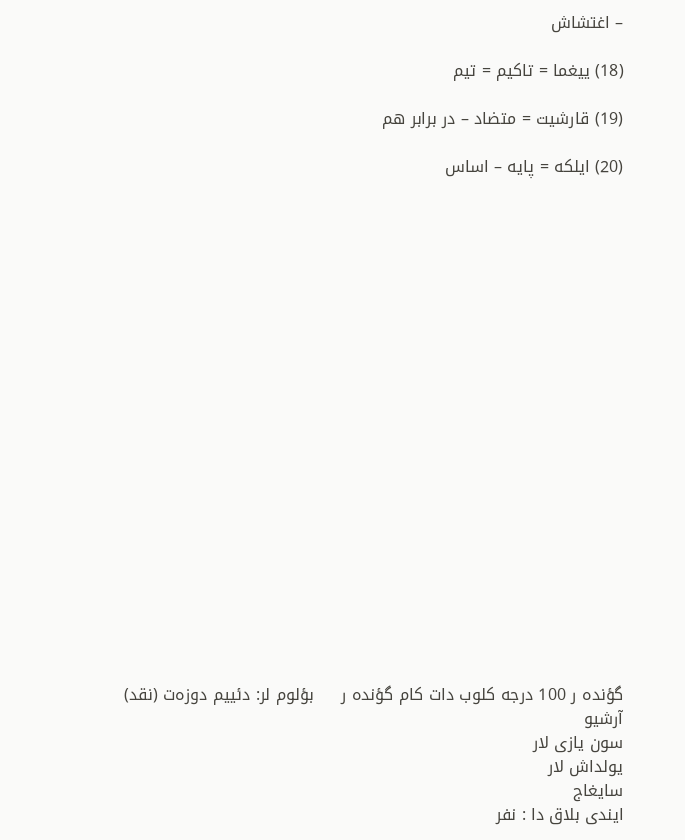– اغتشاش

(18) ییغما = تاكیم = تیم

(19) قارشیت = متضاد – در برابر هم

(20) ایلكه = پایه – اساس





















گؤنده ر 100 درجه کلوب دات کام گؤنده ر     بؤلوم لر: دئییم دوزه‌ت (نقد)
آرشیو
سون یازی لار
یولداش لار
سایغاج
ایندی بلاق دا : نفر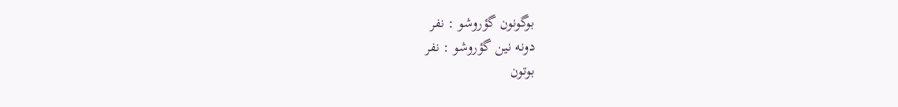بوگونون گؤروشو : نفر
دونه نین گؤروشو : نفر
بوتون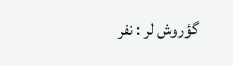گؤروش لر : نفر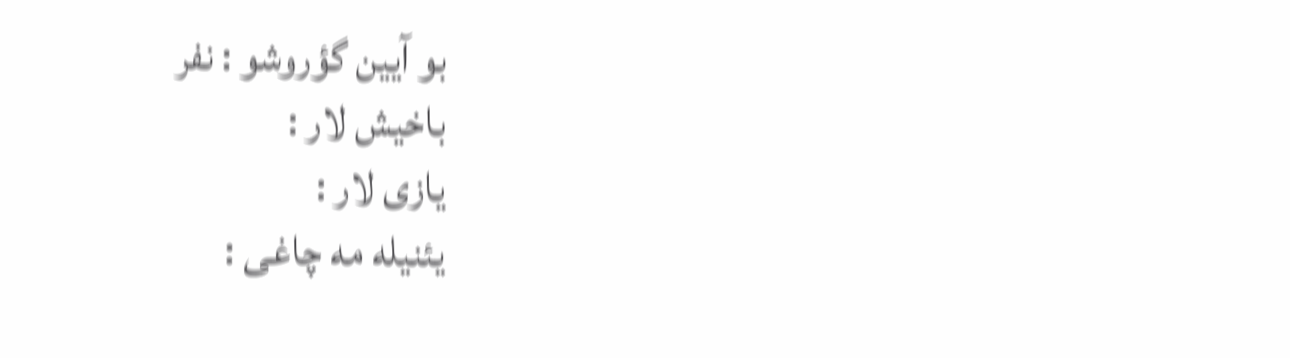بو آیین گؤروشو : نفر
باخیش لار :
یازی لار :
یئنیله مه چاغی :